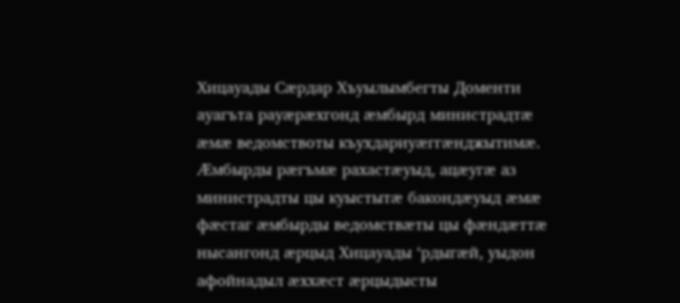Хицауады Сæрдар Хъуылымбегты Доменти ауагъта рауæрæхгонд æмбырд министрадтæ æмæ ведомствоты къухдариуæггæнджытимæ. Æмбырды рæгъмæ рахастæуыд, ацæугæ аз министрадты цы куыстытæ бакондæуыд æмæ фæстаг æмбырды ведомствæты цы фæндæттæ нысангонд æрцыд Хицауады ‘рдыгæй, уыдон афойнадыл æххæст æрцыдысты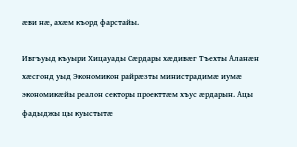æви нæ, ахæм къорд фарстайы.

Ивгъуыд къуыри Хицауады Сæрдары хæдивæг Тъехты Аланæн хæсгонд уыд Экономикон райрæзты министрадимæ иумæ экономикæйы реалон секторы проекттæм хъус æрдарын. Ацы фадыджы цы куыстытæ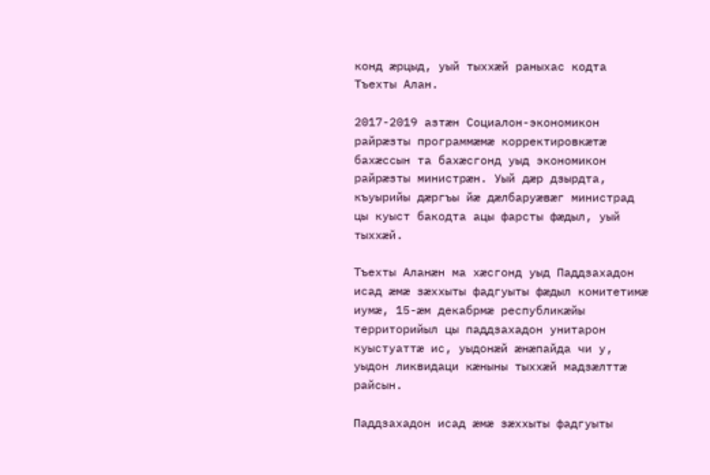конд æрцыд, уый тыххæй раныхас кодта Тъехты Алан.

2017-2019 азтæн Социалон-экономикон райрæзты программæмæ корректировкæтæ бахæссын та бахæсгонд уыд экономикон райрæзты министрæн. Уый дæр дзырдта, къуырийы дæргъы йæ дæлбаруæвæг министрад цы куыст бакодта ацы фарсты фæдыл, уый тыххæй.

Тъехты Аланæн ма хæсгонд уыд Паддзахадон исад æмæ зæххыты фадгуыты фæдыл комитетимæ иумæ, 15-æм декабрмæ республикæйы территорийыл цы паддзахадон унитарон куыстуаттæ ис, уыдонæй æнæпайда чи у, уыдон ликвидаци кæныны тыххæй мадзæлттæ райсын.

Паддзахадон исад æмæ зæххыты фадгуыты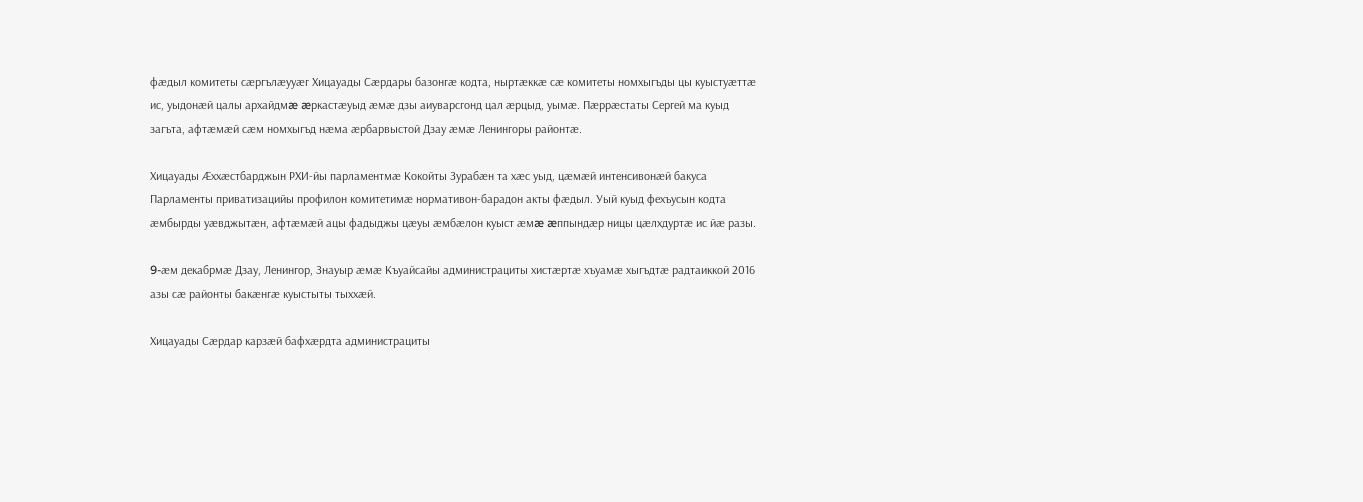фæдыл комитеты сæргълæууæг Хицауады Сæрдары базонгæ кодта, ныртæккæ сæ комитеты номхыгъды цы куыстуæттæ ис, уыдонæй цалы архайдмæ æркастæуыд æмæ дзы аиуварсгонд цал æрцыд, уымæ. Пæррæстаты Сергей ма куыд загъта, афтæмæй сæм номхыгъд нæма æрбарвыстой Дзау æмæ Ленингоры районтæ.

Хицауады Æххæстбарджын РХИ-йы парламентмæ Кокойты Зурабæн та хæс уыд, цæмæй интенсивонæй бакуса Парламенты приватизацийы профилон комитетимæ нормативон-барадон акты фæдыл. Уый куыд фехъусын кодта æмбырды уæвджытæн, афтæмæй ацы фадыджы цæуы æмбæлон куыст æмæ æппындæр ницы цæлхдуртæ ис йæ разы.

9-æм декабрмæ Дзау, Ленингор, Знауыр æмæ Къуайсайы администрациты хистæртæ хъуамæ хыгъдтæ радтаиккой 2016 азы сæ районты бакæнгæ куыстыты тыххæй.

Хицауады Сæрдар карзæй бафхæрдта администрациты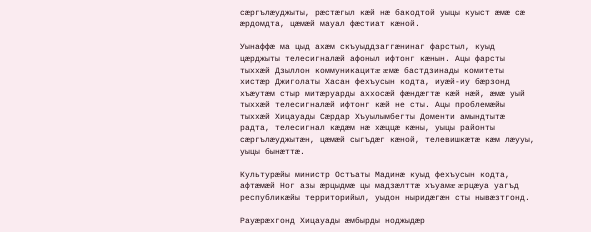сæргълæуджыты, рæстæгыл кæй нæ бакодтой уыцы куыст æмæ сæ æрдомдта, цæмæй мауал фæстиат кæной.

Уынаффæ ма цыд ахæм скъуыддзаггæнинаг фарстыл, куыд цæрджыты телесигналæй афоныл ифтонг кæнын. Ацы фарсты тыххæй Дзыллон коммуникацитæ æмæ бастдзинады комитеты хистæр Джиголаты Хасан фехъусын кодта, иуæй-иу бæрзонд хъæутæм стыр митæруарды аххосæй фæндæгтæ кæй нæй, æмæ уый тыххæй телесигналæй ифтонг кæй не сты. Ацы проблемæйы тыххæй Хицауады Сæрдар Хъуылымбегты Доменти амындтытæ радта, телесигнал кæдæм нæ хæццæ кæны, уыцы районты сæргълæуджытæн, цæмæй сыгъдæг кæной, телевишкæтæ кæм лæууы, уыцы бынæттæ.

Культурæйы министр Остъаты Мадинæ куыд фехъусын кодта, афтæмæй Ног азы æрцыдмæ цы мадзæлттæ хъуамæ æрцæуа уагъд республикæйы территорийыл, уыдон ныридæгæн сты нывæзтгонд.

Рауæрæхгонд Хицауады æмбырды ноджыдæр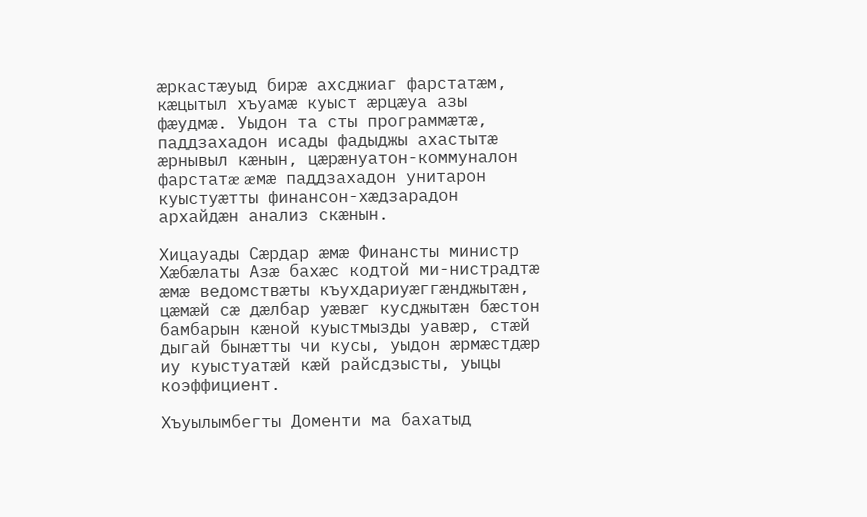æркастæуыд бирæ ахсджиаг фарстатæм, кæцытыл хъуамæ куыст æрцæуа азы фæудмæ. Уыдон та сты программæтæ, паддзахадон исады фадыджы ахастытæ æрнывыл кæнын, цæрæнуатон-коммуналон фарстатæ æмæ паддзахадон унитарон куыстуæтты финансон-хæдзарадон архайдæн анализ скæнын.

Хицауады Сæрдар æмæ Финансты министр Хæбæлаты Азæ бахæс кодтой ми-нистрадтæ æмæ ведомствæты къухдариуæггæнджытæн, цæмæй сæ дæлбар уæвæг кусджытæн бæстон бамбарын кæной куыстмызды уавæр, стæй дыгай бынæтты чи кусы, уыдон æрмæстдæр иу куыстуатæй кæй райсдзысты, уыцы коэффициент.

Хъуылымбегты Доменти ма бахатыд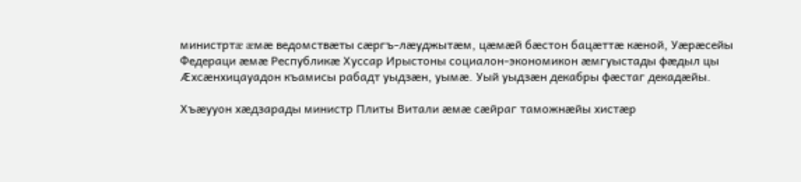министртæ æмæ ведомствæты сæргъ-лæуджытæм, цæмæй бæстон бацæттæ кæной, Уæрæсейы Федераци æмæ Республикæ Хуссар Ирыстоны социалон-экономикон æмгуыстады фæдыл цы Æхсæнхицауадон къамисы рабадт уыдзæн, уымæ. Уый уыдзæн декабры фæстаг декадæйы.

Хъæууон хæдзарады министр Плиты Витали æмæ сæйраг таможнæйы хистæр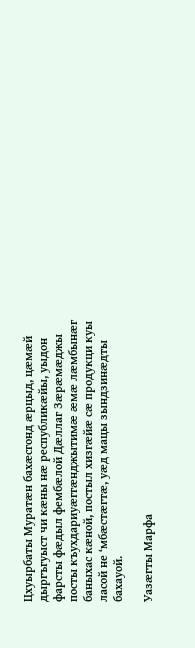Цхуырбаты Муратæн бахæсгонд æрцыд, цæмæй дыргъгуыст чи кæны нæ республикæйы, уыдон фарсты фæдыл фембæлой Дæллаг Зæрæмæджы посты къухдариуæггæнджытимæ æмæ лæмбынæг баныхас кæной, постыл хизгæйæ сæ продукци куы ласой не ‘мбæстæгтæ, уæд мацы зындзинæдты бахауой.

Уазæгты Марфа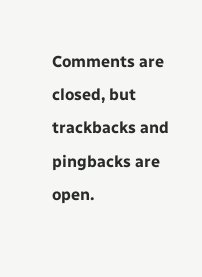Comments are closed, but trackbacks and pingbacks are open.